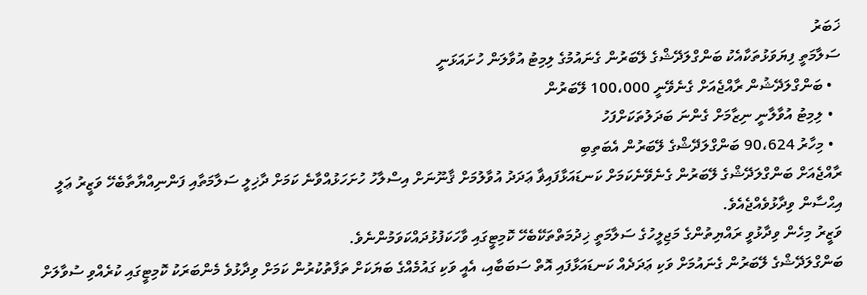ޚަބަރު
ސަލާމަތީ ފިޔަވަޅުތަކާއެކު ބަންގްލަދޭޝްގެ ލޭބަރުން ގެނައުމުގެ ލިމިޓު އުވާލަން ހުށައަޅަނީ
  • ބަންގްލަދޭޝުން ރާއްޖެއަށް ގެނެވޭނީ 100،000 ލޭބަރުން
  • ލިމިޓު އުވާލާނީ ނިޒާމަށް ގެންނަ ބަދަލުތަކަށްފަހު
  • މިހާރު 90،624 ބަންގްލަދޭޝްގެ ލޭބަރުން އެބަތިބި
ރާއްޖެއަށް ބަންގްލަދޭޝްގެ ލޭބަރުން ގެނެވޭނެކަމަށް ކަނޑައަޅާފައިޥާ ޢަދަދު އުވާލުމަށް ޤާނޫނަށް އިސްލާހު ހުށަހަޅުއްވާނެ ކަމަށް ދާޚިލީ ސަލާމަތާއި ފަންނިއްޔާތާބެހޭ ވަޒީރު ޢަލީ އިޙްސާން ވިދާޅުވެއްޖެއެވެ.
ވަޒީރު މިހެން ވިދާޅުވީ ރައްޔިތުންގެ މަޖިލީހުގެ ސަލާމަތީ ޚިދުމަތްތަކޭބެހޭ ކޮމިޓީގައި ވާހަކަފުޅުދައްކަވަމުންނެވެ.
ބަންގްލަދޭޝްގެ ލޭބަރުން ގެނައުމަށް ވަކި ޢަދަދެއް ކަނޑައަޅާފައި އޮތް ސަބަބާއި، އެއީ ވަކި ގައުމެއްގެ ބަޔަކަށް ތަފާތުކުރުން ކަމަށް ވިދާޅުވެ މެންބަރަކު ކޮމިޓީގައި ކުރެއްވި ސުވާލަށް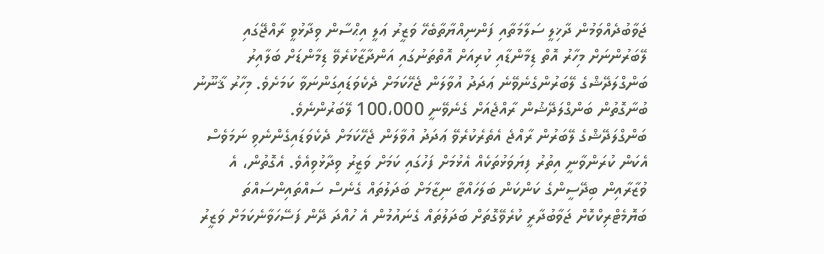ޖަވާބުދެއްވަމުން ދާޚިލީ ސަލާމަތާއި ފަންނިއްޔާތާބެހޭ ވަޒީރު ޢަލީ އިޙްސާން ވިދާޅުވީ ރާއްޖޭގައި ލޭބަރުންނަށް މިހާރު އޮތް ޑިމާންޑާއި ކުރިއަށް އޮތްތަނުގައި އަންދާޒާކުރެވޭ ޑިމާންޑަށް ބަލާއިރު ބަންގްލަދޭޝްގެ ލޭބަރުންގެނެވޭނެ ޢަދަދު އުވާލަން ޖެހޭކަމަށް ދެކެވަޑައިގަންނަވާ ކަމަށެވެ. މިހާރު ޤާނޫނު ބުނާގޮތުން ބަންގްލަދޭޝުން ރާއްޖެއަށް ގެނެވޭނީ 100،000 ލޭބަރުންނެވެ.
ބަންގްލަދޭޝްގެ ލޭބަރުން ރާއްޖެ އެތެރެކުރެވޭ ޢަދަދު އުވާލަން ޖެހޭކަމަށް ދެކެވަޑައިގެންނެވި ނަމަވެސް އެކަން ކުރަންވާނީ އިތުރު ފިޔަވަޅުތަކެއް އެޅުމަށް ފަހުގައި ކަމަށް ވަޒީރު ވިދާޅުވިއެވެ. އެގޮތުން، އެ ވުޒާރާއިން ބިދޭސީންގެ ކަންކަން ބަލަހައްޓާ ނިޒާމަށް ބަދަލުތައް ގެނެސް ސައްތައިންސައްތަ ބަޔޮމެޓްރިކްކޮށް ޖަވާބުދާރީ ކުރެވޭގޮތަށް ބަދަލުތައް ގެނައުމުން އެ ހުއްދަ ދޭން ފަސޭހަވާނެކަމަށް ވަޒީރު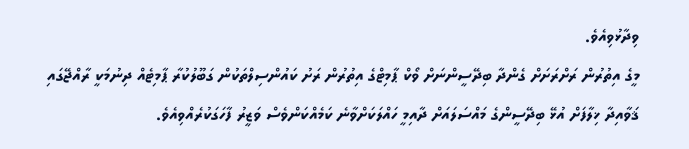ވިދާޅުވިއެވެ.
މީގެ އިތުރުން ރަށްރަށަށް ގެންދާ ބިދޭސީންނަށް ވޯކް ޕާމިޓްގެ އިތުރުން ރަށު ކައުންސިލްތަކުން ގަބޫލުކުރާ ޕާމިޓެއް ދިނުމަކީ ރާއްޖޭގައި ޤަވާއިދާ ޚިލާފަށް އުޅޭ ބިދޭސީންގެ މައްސަލައަށް ދާއިމީ ހައްލަކަށްވާނެ ކަމެއްކަންވެސް ވަޒީރު ފާހަގަކުރެއްވިއެވެ.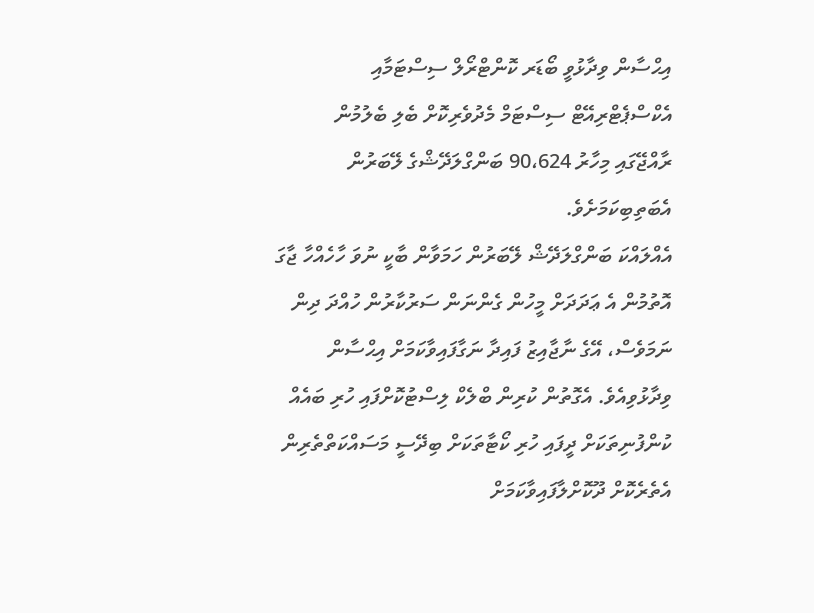އިޙްސާން ވިދާޅުވީ ބޯޑަރ ކޮންޓްރޯލް ސިސްޓަމާއި އެކްސްޕެޓްރިއޭޓް ސިސްޓަމް މެދުވެރިކޮށް ބެލި ބެލުމުން ރާއްޖޭގައި މިހާރު 90،624 ބަންގްލަދޭޝްގެ ލޭބަރުން އެބަތިބިކަމަށެވެ.
އެއްލައްކަ ބަންގްލަދޭޝް ލޭބަރުން ހަމަވާން ބާކީ ނުވަ ހާހެއްހާ ޖާގަ އޮތުމުން އެ ޢަދަދަށް މީހުން ގެންނަން ސަރުކާރުން ހުއްދަ ދިން ނަމަވެސް، އޭގެ ނާޖާއިޒު ފައިދާ ނަގާފައިވާކަމަށް އިޙްސާން ވިދާޅުވިއެވެ. އެގޮތުން ކުރިން ބްލެކް ލިސްޓުކޮށްފައި ހުރި ބައެއް ކުންފުނިތަކަށް ދީފައި ހުރި ކޯޓާތަކަށް ބިދޭސީ މަސައްކަތްތެރިން އެތެރެކޮށް ދޫކޮށްލާފައިވާކަމަށް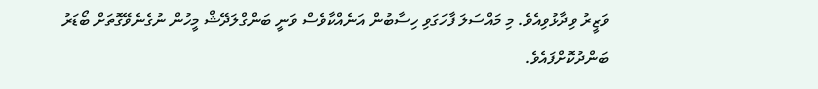ވަޒީރު ވިދާޅުވިއެވެ. މި މައްސަލަ ފާހަގަވި ހިސާބުން އަނެއްކާވެސް ވަނީ ބަންގްލަދޭޝް މީހުން ނުގެނެވޭގޮތަށް ބޯޑަރު ބަންދުކޮށްފައެވެ.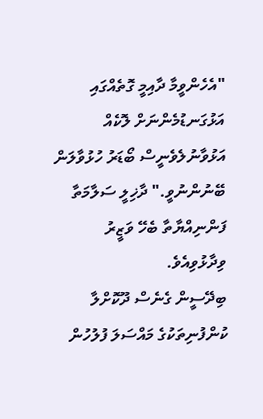"އެހެންވީމާ ދާއިމީ ގޮތެއްގައި އަޅުގަނޑުމެންނަށް ލޮކެއް އަޅުވާނުލެވެނީސް ބޯޑަރު ހުޅުވާލަން ބޭނުންނުވީ." ދާޚިލީ ސަލާމަތާ ފަންނިއްޔާތާ ބެހޭ ވަޒީރު ވިދާޅުވިއެވެ.
ބިދޭސީން ގެނެސް ދޫކޮށްލާ ކުންފުނިތަކުގެ މައްސަލަ ފުލުހުން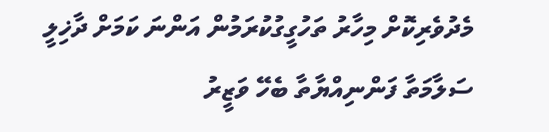މެދުވެރިކޮށް މިހާރު ތަހުގީގުކުރަމުން އަންނަ ކަމަށް ދާޚިލީ ސަލާމަތާ ފަންނިއްޔާތާ ބެހޭ ވަޒީރު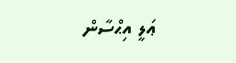ޢަލީ އިޙްސާން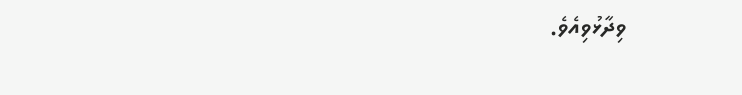ވިދާޅުވިއެވެ.